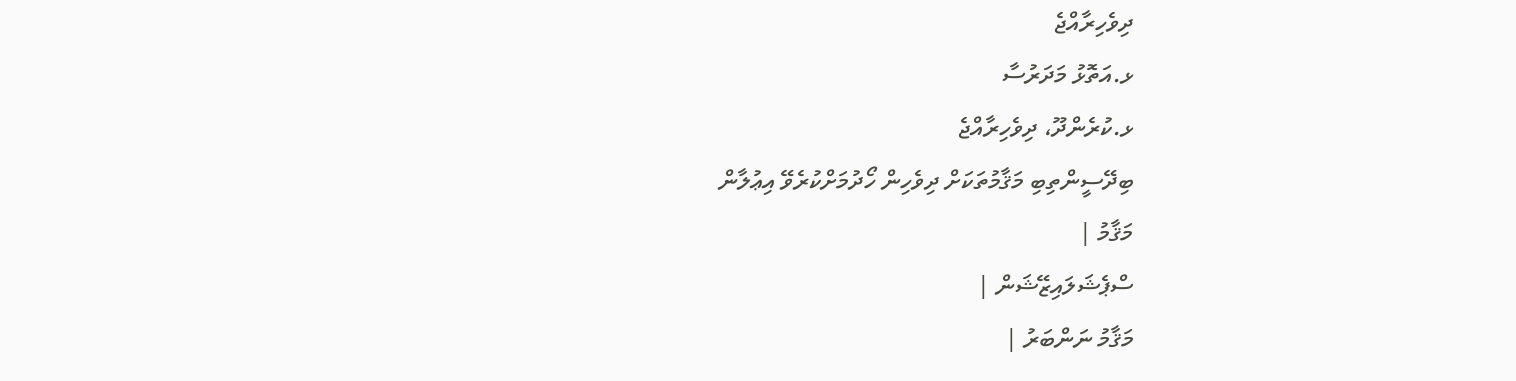ދިވެހިރާއްޖެ
ޅ.އަތޮޅު މަދަރުސާ
ޅ.ކުރެންދޫ، ދިވެހިރާއްޖެ
ބިދޭސީންތިބި މަޤާމުތަކަށް ދިވެހިން ހޯދުމަށްކުރެވޭ އިޢުލާން
މަޤާމު |
ސްޕެޝަލައިޒޭޝަން |
މަޤާމު ނަންބަރު |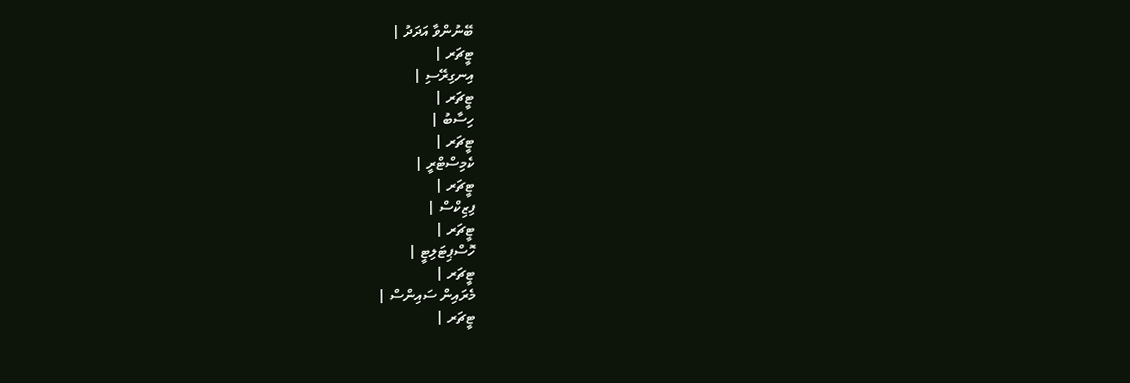ބޭނުންވާ އަދަދު |
ޓީޗަރ |
އިނގިރޭސި |
ޓީޗަރ |
ހިސާބު |
ޓީޗަރ |
ކެމިސްޓްރީ |
ޓީޗަރ |
ފިޒިކްސް |
ޓީޗަރ |
ހޮސްޕިޓަލިޓީ |
ޓީޗަރ |
މެރައިން ސައިންސް |
ޓީޗަރ |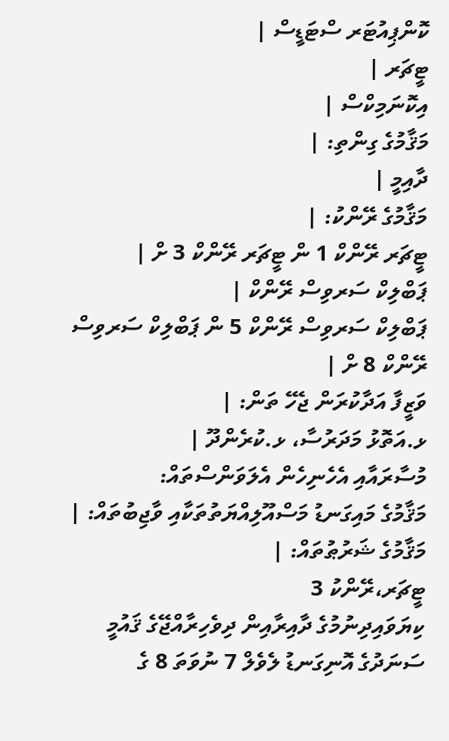ކޮންޕިއުޓަރ ސްޓަޑީސް |
ޓީޗަރ |
އިކޮނަމިކްސް |
މަޤާމުގެ ގިންތި: |
ދާއިމީ |
މަޤާމުގެ ރޭންކު: |
ޓީޗަރ ރޭންކް 1 ން ޓީޗަރ ރޭންކް 3 ށް |
ޕަބްލިކް ސަރވިސް ރޭންކް |
ޕަބްލިކް ސަރވިސް ރޭންކް 5 ން ޕަބްލިކް ސަރވިސް ރޭންކް 8 ށް |
ވަޒީފާ އަދާކުރަން ޖެހޭ ތަން: |
ޅ.އަތޮޅު މަދަރުސާ، ޅ.ކުރެންދޫ |
މުސާރައާއި އެހެނިހެން އެލަވަންސްތައް:
މަޤާމުގެ މައިގަނޑު މަސްއޫލިއްޔަތުތަކާއި ވާޖިބުތައް: |
މަޤާމުގެ ޝަރުޠުތައް: |
ޓީޗަރ،ރޭންކު 3
ކިޔަވައިދިނުމުގެ ދާއިރާއިން ދިވެހިރާއްޖޭގެ ޤައުމީ ސަނަދުގެ އޮނިގަނޑު ލެވެލް 7 ނުވަތަ 8 ގެ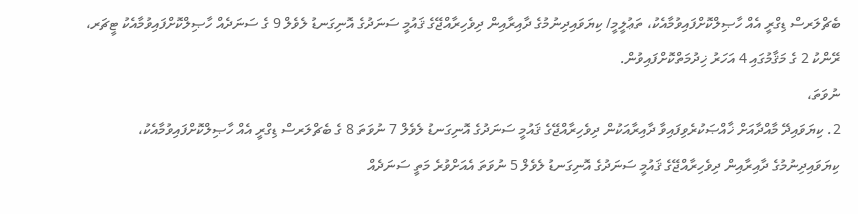ބެޗްލަރސް ޑިގްރީ އެއް ހާޞިލްކޮށްފައިވުމާއެކު، ތަޢުލީމީ/ ކިޔަވައިދިނުމުގެ ދާއިރާއިން ދިވެހިރާއްޖޭގެ ޤައުމީ ސަނަދުގެ އޮނިގަނޑު ލެވެލް 9 ގެ ސަނަދެއް ހާޞިލްކޮށްފައިވުމާއެކު ޓީޗަރ، ރޭންކު 2 ގެ މަޤާމުގައި 4 އަހަރު ޚިދުމަތްކޮށްފައިވުން.
ނުވަތަ،
2. ކިޔަވައިދޭ މާއްދާއަށް ޚާއްޞަކުރެވިފައިވާ ދާއިރާއަކުން ދިވެހިރާއްޖޭގެ ޤައުމީ ސަނަދުގެ އޮނިގަނޑު ލެވެލް 7 ނުވަތަ 8 ގެ ބެޗްލަރސް ޑިގްރީ އެއް ހާޞިލްކޮށްފައިވުމާއެކު، ކިޔަވައިދިނުމުގެ ދާއިރާއިން ދިވެހިރާއްޖޭގެ ޤައުމީ ސަނަދުގެ އޮނިގަނޑު ލެވެލް 5 ނުވަތަ އެއަށްވުރެ މަތީ ސަނަދެއް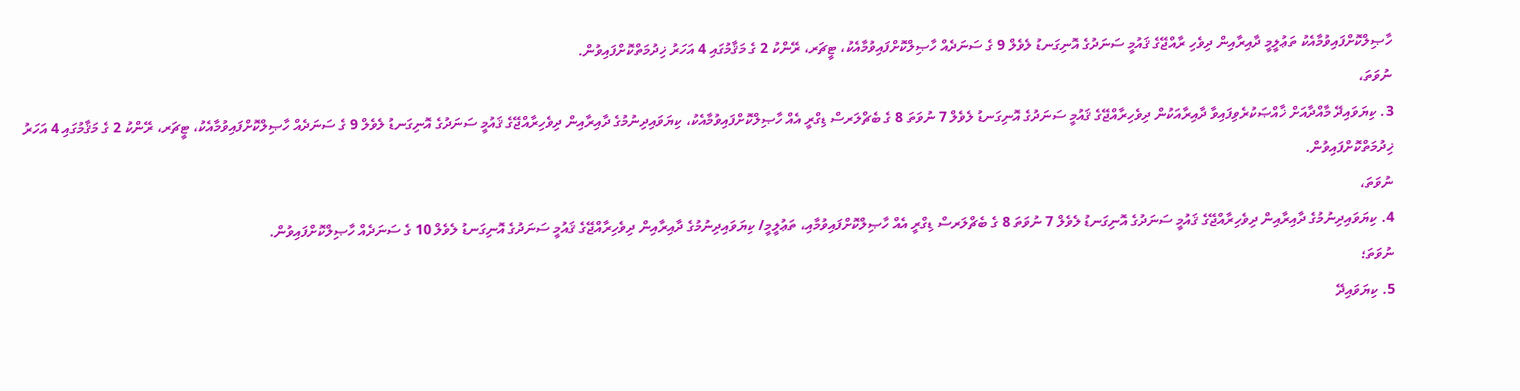ހާޞިލްކޮށްފައިވުމާއެކު ތަޢުލީމީ ދާއިރާއިން ދިވެހި ރާއްޖޭގެ ޤައުމީ ސަނަދުގެ އޮނިގަނޑު ލެވެލް 9 ގެ ސަނަދެއް ހާޞިލްކޮށްފައިވުމާއެކު، ޓީޗަރ، ރޭންކު 2 ގެ މަޤާމުގައި 4 އަހަރު ޚިދުމަތްކޮށްފައިވުން.
ނުވަތަ،
3. ކިޔަވައިދޭ މާއްދާއަށް ޚާއްޞަކުރެވިފައިވާ ދާއިރާއަކުން ދިވެހިރާއްޖޭގެ ޤައުމީ ސަނަދުގެ އޮނިގަނޑު ލެވެލް 7 ނުވަތަ 8 ގެ ބެޗްލަރސް ޑިގްރީ އެއް ހާޞިލްކޮށްފައިވުމާއެކު، ކިޔަވައިދިނުމުގެ ދާއިރާއިން ދިވެހިރާއްޖޭގެ ޤައުމީ ސަނަދުގެ އޮނިގަނޑު ލެވެލް 9 ގެ ސަނަދެއް ހާޞިލްކޮށްފައިވުމާއެކު، ޓީޗަރ، ރޭންކު 2 ގެ މަޤާމުގައި 4 އަހަރު ޚިދުމަތްކޮށްފައިވުން.
ނުވަތަ،
4. ކިޔަވައިދިނުމުގެ ދާއިރާއިން ދިވެހިރާއްޖޭގެ ޤައުމީ ސަނަދުގެ އޮނިގަނޑު ލެވެލް 7 ނުވަތަ 8 ގެ ބެޗްލަރސް ޑިގްރީ އެއް ހާޞިލްކޮށްފައިވުމާއި، ތަޢުލީމީ/ ކިޔަވައިދިނުމުގެ ދާއިރާއިން ދިވެހިރާއްޖޭގެ ޤައުމީ ސަނަދުގެ އޮނިގަނޑު ލެވެލް 10 ގެ ސަނަދެއް ހާޞިލްކޮށްފައިވުން.
ނުވަތަ؛
5. ކިޔަވައިދޭ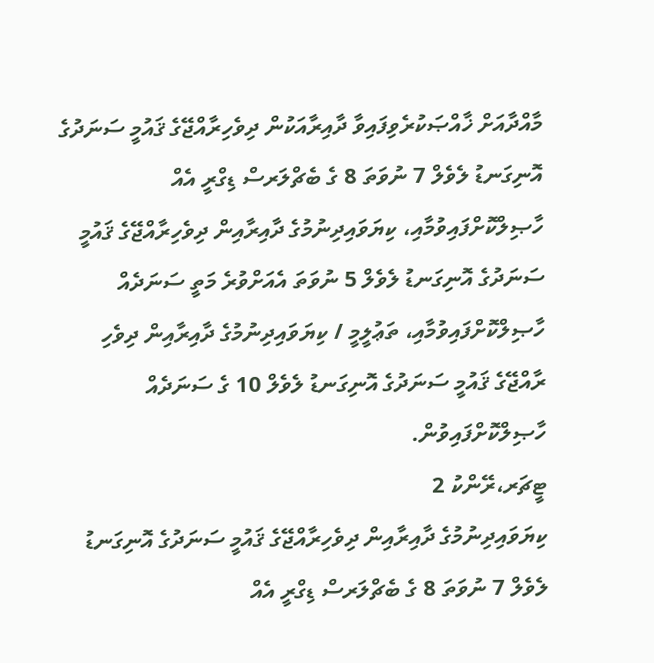މާއްދާއަށް ޚާއްޞަކުރެވިފައިވާ ދާއިރާއަކުން ދިވެހިރާއްޖޭގެ ޤައުމީ ސަނަދުގެ އޮނިގަނޑު ލެވެލް 7 ނުވަތަ 8 ގެ ބެޗްލަރސް ޑިގްރީ އެއް ހާޞިލްކޮށްފައިވުމާއި، ކިޔަވައިދިނުމުގެ ދާއިރާއިން ދިވެހިރާއްޖޭގެ ޤައުމީ ސަނަދުގެ އޮނިގަނޑު ލެވެލް 5 ނުވަތަ އެއަށްވުރެ މަތީ ސަނަދެއް ހާޞިލްކޮށްފައިވުމާއި، ތަޢުލީމީ / ކިޔަވައިދިނުމުގެ ދާއިރާއިން ދިވެހި ރާއްޖޭގެ ޤައުމީ ސަނަދުގެ އޮނިގަނޑު ލެވެލް 10 ގެ ސަނަދެއް ހާޞިލްކޮށްފައިވުން.
ޓީޗަރ،ރޭންކު 2
ކިޔަވައިދިނުމުގެ ދާއިރާއިން ދިވެހިރާއްޖޭގެ ޤައުމީ ސަނަދުގެ އޮނިގަނޑު ލެވެލް 7 ނުވަތަ 8 ގެ ބެޗްލަރސް ޑިގްރީ އެއް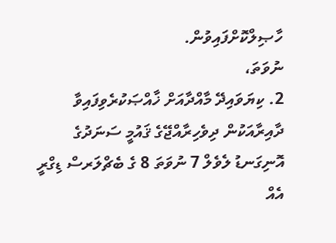ހާޞިލްކޮށްފައިވުން.
ނުވަތަ،
2. ކިޔަވައިދޭ މާއްދާއަށް ޚާއްޞަކުރެވިފައިވާ ދާއިރާއަކުން ދިވެހިރާއްޖޭގެ ޤައުމީ ސަނަދުގެ އޮނިގަނޑު ލެވެލް 7 ނުވަތަ 8 ގެ ބެޗްލަރސް ޑިގްރީ އެއް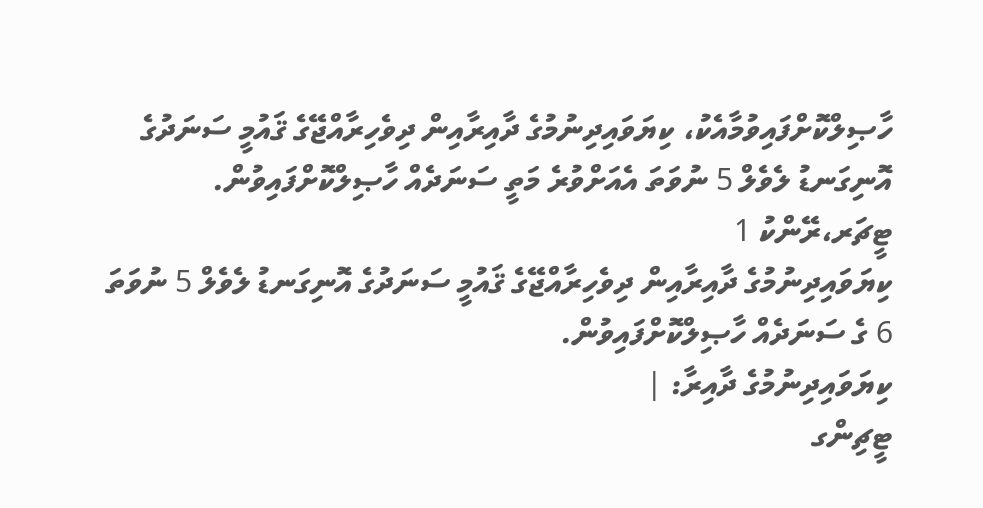ހާޞިލްކޮށްފައިވުމާއެކު، ކިޔަވައިދިނުމުގެ ދާއިރާއިން ދިވެހިރާއްޖޭގެ ޤައުމީ ސަނަދުގެ އޮނިގަނޑު ލެވެލް 5 ނުވަތަ އެއަށްވުރެ މަތީ ސަނަދެއް ހާޞިލްކޮށްފައިވުން.
ޓީޗަރ،ރޭންކު 1
ކިޔަވައިދިނުމުގެ ދާއިރާއިން ދިވެހިރާއްޖޭގެ ޤައުމީ ސަނަދުގެ އޮނިގަނޑު ލެވެލް 5 ނުވަތަ 6 ގެ ސަނަދެއް ހާޞިލްކޮށްފައިވުން.
ކިޔަވައިދިނުމުގެ ދާއިރާ: |
ޓީޗިންގ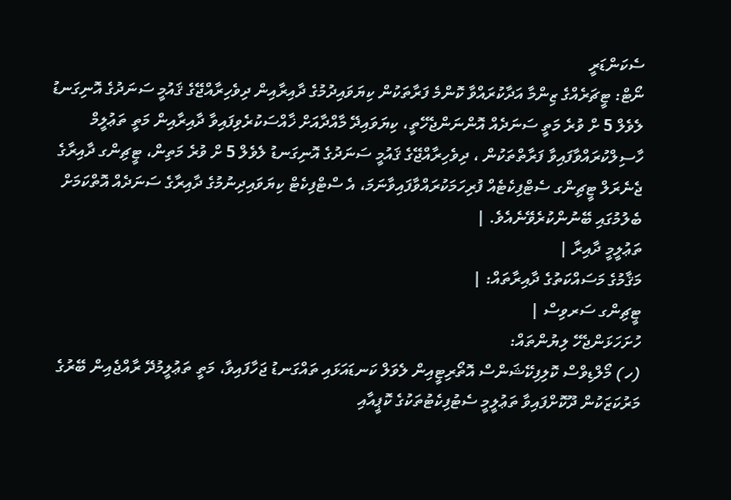ސެކަންޑަރީ
ނޯޓް: ޓީޗަރެއްގެ ޒިންމާ އަދާކުރައްވާ ކޮންމެ ފަރާތަކުން ކިޔަވައިދުމުގެ ދާއިރާއިން ދިވެހިރާއްޖޭގެ ޤައުމީ ސަނަދުގެ އޮނިގަނޑު ލެވެލް 5 ށް ވުރެ މަތީ ސަނަދެއް އޮންނަންޖެހޭތީ، ކިޔަވައިދޭ މާއްދާއަށް ޚާއްސަކުރެވިފައިވާ ދާއިރާއިން މަތީ ތަޢުލީމް ހާސިލްކުރައްވާފައިވާ ފަރާތްތަކުން ، ދިވެހިރާއްޖޭގެ ޤައުމީ ސަނަދުގެ އޮނިގަނޑު ލެވެލް 5 ށް ވުރެ މަތިން، ޓީޗިންގ ދާއިރާގެ ޖެނެރަލް ޓީޗިންގ ސެޓްފިކެޓެއް ފުރިހަމަކުރައްވާފައިވާނަމަ، އެ ސްޓްފިކެޓް ކިޔަވައިދިނުމުގެ ދާއިރާގެ ސަނަދެއް އޮތްކަމަށް ބެލުމުގައި ބޭނުންކުރެވޭނެއެވެ. |
ތަޢުލީމީ ދާއިރާ |
މަޤާމުގެ މަސައްކަތުގެ ދާއިރާތައް: |
ޓީޗިންގ ސަރވިސް |
ހުށަހަޅަންޖެހޭ ލިޔުންތައް:
(ހ) މޯލްޑިވްސް ކޮލިފިކޭޝަންސް އޮތޯރިޓީއިން ލެވަލް ކަނޑައަޅައި ތައްގަނޑު ޖަހާފައިވާ، މަތީ ތަޢުލީމުދޭ ރާއްޖެއިން ބޭރުގެ މަރުކަޒަކުން ދޫކޮށްފައިވާ ތަޢުލީމީ ސެޓުފިކެޓުތަކުގެ ކޮޕީއާއި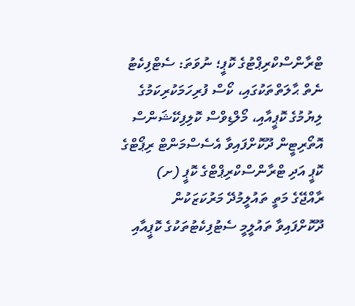ޓްރާންސްކްރިޕްޓުގެ ކޮޕީ؛ ނުވަތަ: ސެޓްފިކެޓު ނެތް ޙާލަތްތަކުގައި، ކޯސް ފުރިހަމަކުރިކަމުގެ ލިޔުމުގެ ކޮޕީއާއި، މޯލްޑިވްސް ކޮލިފިކޭޝަންސް އޮތޯރިޓީން ދޫކޮށްފައިވާ އެސެސްމަންޓް ރިޕޯޓްގެ ކޮޕީ އަދި ޓްރާންސްކްރިޕްޓްގެ ކޮޕީ (ށ) ރާއްޖޭގެ މަތީ ތައުލީމުދޭ މަރުކަޒަކުން ދޫކޮށްފައިވާ ތައުލީމީ ސެޓުފިކެޓުތަކުގެ ކޮޕީއާއި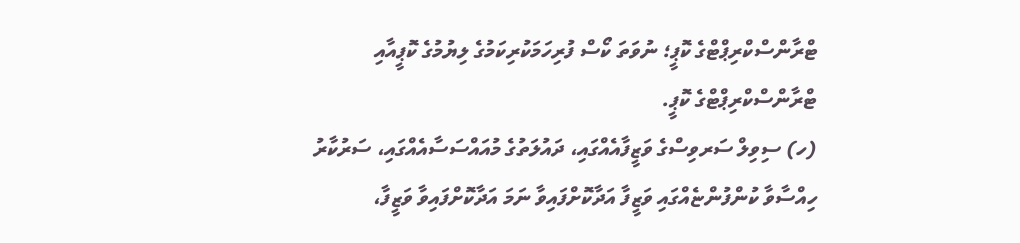ޓްރާންސްކްރިޕްޓްގެ ކޮޕީ؛ ނުވަތަ ކޯސް ފުރިހަމަކުރިކަމުގެ ލިޔުމުގެ ކޮޕީއާއި ޓްރާންސްކްރިޕްޓްގެ ކޮޕީ.
(ހ) ސިވިލް ސަރވިސްގެ ވަޒީފާއެއްގައި، ދައުލަތުގެ މުއައްސަސާއެއްގައި، ސަރުކާރު ހިއްސާވާ ކުންފުންޏެއްގައި ވަޒީފާ އަދާކޮށްފައިވާ ނަމަ އަދާކޮށްފައިވާ ވަޒީފާ،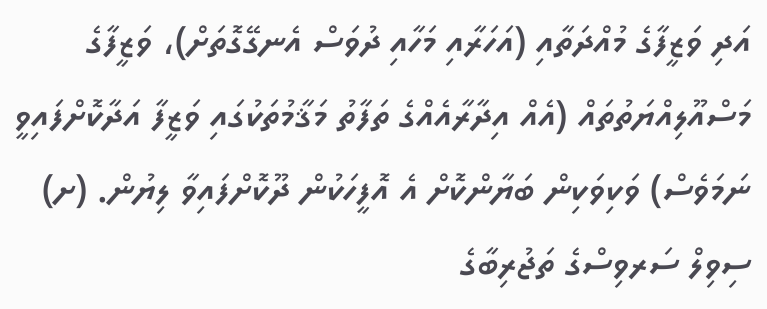އަދި ވަޒީފާގެ މުއްދަތާއި (އަހަރާއި މަހާއި ދުވަސް އެނގޭގޮތަށް)، ވަޒީފާގެ މަސްއޫލިއްޔަތުތައް (އެއް އިދާރާއެއްގެ ތަފާތު މަޤާމުތަކުގައި ވަޒީފާ އަދާކޮށްފައިވީ ނަމަވެސް) ވަކިވަކިން ބަޔާންކޮށް އެ އޮފީހަކުން ދޫކޮށްފައިވާ ލިޔުން. (ށ) ސިވިލް ސަރވިސްގެ ތަޖުރިބާގެ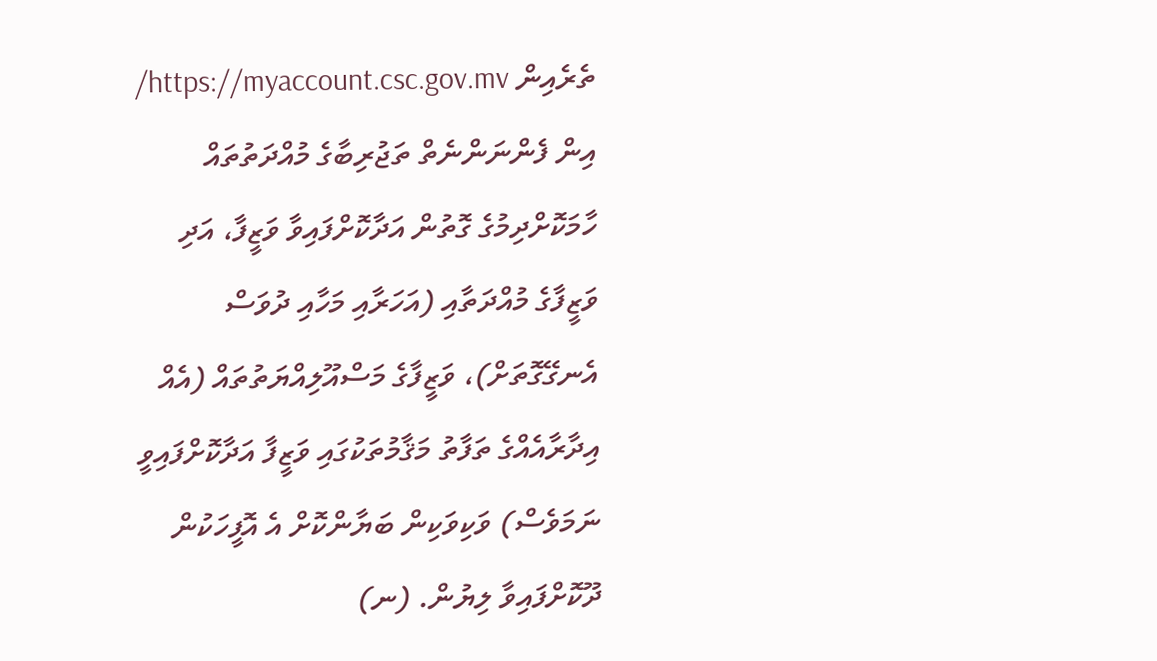ތެރެއިން https://myaccount.csc.gov.mv/ އިން ފެންނަންނެތް ތަޖުރިބާގެ މުއްދަތުތައް ހާމަކޮށްދިމުގެ ގޮތުން އަދާކޮށްފައިވާ ވަޒީފާ، އަދި ވަޒީފާގެ މުއްދަތާއި (އަހަރާއި މަހާއި ދުވަސް އެނގޭގޮތަށް)، ވަޒީފާގެ މަސްއޫލިއްޔަތުތައް (އެއް އިދާރާއެއްގެ ތަފާތު މަޤާމުތަކުގައި ވަޒީފާ އަދާކޮށްފައިވީ ނަމަވެސް) ވަކިވަކިން ބަޔާންކޮށް އެ އޮފީހަކުން ދޫކޮށްފައިވާ ލިޔުން. (ނ)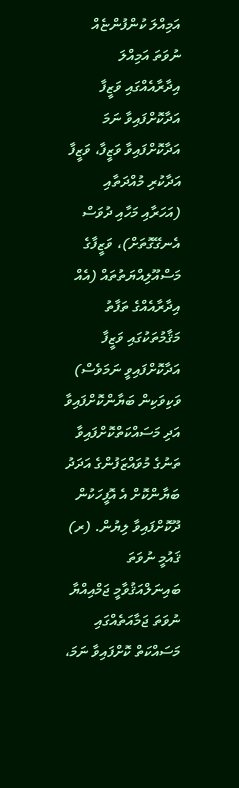އަމިއްލަ ކުންފުންޏެއް ނުވަތަ އަމިއްލަ އިދާރާއެއްގައި ވަޒީފާ އަދާކޮށްފައިވާ ނަމަ އަދާކޮށްފައިވާ ވަޒީފާ، ވަޒީފާ އަދާކުރި މުއްދަތާއި (އަހަރާއި މަހާއި ދުވަސް އެނގޭގޮތަށް)، ވަޒީފާގެ މަސްއޫލިއްޔަތުތައް (އެއް އިދާރާއެއްގެ ތަފާތު މަޤާމުތަކުގައި ވަޒީފާ އަދާކޮށްފައިވީ ނަމަވެސް) ވަކިވަކިން ބަޔާންކޮށްފައިވާ އަދި މަސައްކަތްކޮށްފައިވާ ތަނުގެ މުވައްޒަފުންގެ އަދަދު ބަޔާންކޮށް އެ އޮފީހަކުން ދޫކޮށްފައިވާ ލިޔުން. (ރ) ޤައުމީ ނުވަތަ ބައިނަލްއަޤުވާމީ ޖަމްއިއްޔާ ނުވަތަ ޖަމާއަތެއްގައި މަސައްކަތް ކޮށްފައިވާ ނަމަ،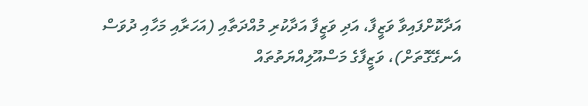އަދާކޮށްފައިވާ ވަޒީފާ، އަދި ވަޒީފާ އަދާކުރި މުއްދަތާއި (އަހަރާއި މަހާއި ދުވަސް އެނގޭގޮތަށް)، ވަޒީފާގެ މަސްއޫލިއްޔަތުތައް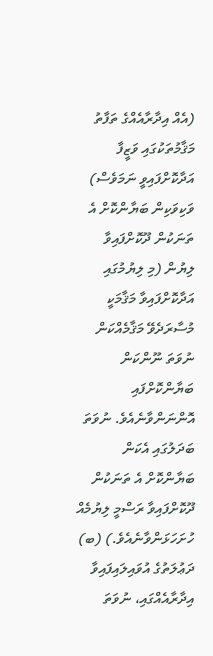(އެއް އިދާރާއެއްގެ ތަފާތު މަޤާމުތަކުގައި ވަޒީފާ އަދާކޮށްފައިވީ ނަމަވެސް) ވަކިވަކިން ބަޔާންކޮށް އެ ތަނަކުން ދޫކޮށްފައިވާ ލިޔުން (މި ލިޔުމުގައި އަދާކޮށްފައިވާ މަޤާމަކީ މުސާރަދެވޭ މަޤާމެއްކަން ނުވަތަ ނޫންކަން ބަޔާންކޮށްފައި އޮންނަންވާނެއެވެ. ނުވަތަ ބަދަލުގައި އެކަން ބަޔާންކޮށް އެ ތަނަކުން ދޫކޮށްފައިވާ ރަސްމީ ލިޔުމެއް ހުށަހަޅަންވާނެއެވެ.) (ބ) ދަޢުލަތުގެ އުވައިލައިފައިވާ އިދާރާއެއްގައި، ނުވަތަ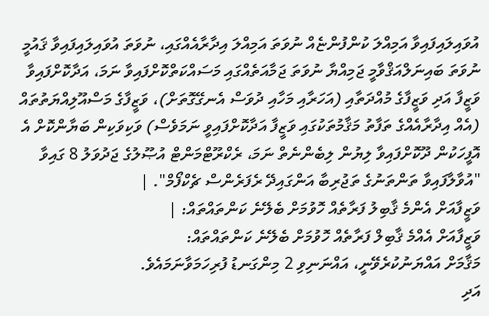އުވައިލައިފައިވާ އަމިއްލަ ކުންފުންޏެއް ނުވަތަ އަމިއްލަ އިދާރާއެއްގައި، ނުވަތަ އުވައިލައިފައިވާ ޤައުމީ ނުވަތަ ބައިނަލްއަޤްވާމީ ޖަމިއްޔާ ނުވަތަ ޖަމާއަތެއްގައި މަސައްކަތްކޮށްފައިވާ ނަމަ، އަދާކޮށްފައިވާ ވަޒީފާ އަދި ވަޒީފާގެ މުއްދަތާއި (އަހަރާއި މަހާއި ދުވަސް އެނގޭގޮތަށް)، ވަޒީފާގެ މަސްއޫލިއްޔަތުތައް (އެއް އިދާރާއެއްގެ ތަފާތު މަޤާމުތަކުގައި ވަޒީފާ އަދާކޮށްފައިވީ ނަމަވެސް) ވަކިވަކިން ބަޔާންކޮށް އެ އޮފީހަކުން ދޫކޮށްފައިވާ ލިޔުން ލިބެންނެތް ނަމަ، ރެކްރޫޓްމަންޓް އުޞޫލުގެ ޖަދުވަލު 8 ގައިވާ "އުވާލާފައިވާ ތަންތަނުގެ ތަޖުރިބާ އަންގައިދޭ ރެފަރެންސް ޗެކްފޯމް". |
ވަޒީފާއަށް އެންމެ ޤާބިލު ފަރާތެއް ހޮވުމަށް ބެލޭނެ ކަންތައްތައް: |
ވަޒީފާއަށް އެއްމެ ޤާބިލް ފަރާތެއް ހޮވުމަށް ބެލޭނެ ކަންތައްތައް:
މަޤާމަށް އައްޔަނުކުރެވޭނީ، އައްނަނިވި 2 މިންގަނޑު ފުރިހަމަވާނަމައެވެ.
އަދި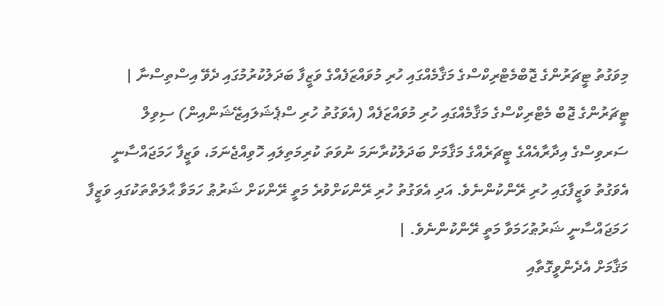މިވަގުތު ޓީޗަރުންގެ ޖޮބްމެޓްރިކްސްގެ މަޤާމެއްގައި ހުރި މުވައްޒަފެއްގެ ވަޒީފާ ބަދަލުކުރުމުގައި ދެވޭ އިސްތިސްނާ |
ޓީޗަރުންގެ ޖޮބް މެޓްރިކްސްގެ މަޤާމެއްގައި ހުރި މުވައްޒަފެއް (އެވަގުތު ހުރި ސްޕެޝަލައިޒޭޝަންއިން) ސިވިލް ސަރވިސްގެ އިދާރާއެއްގެ ޓީޗަރެއްގެ މަޤާމަށް ބަދަލުކުރާނަމަ ނުވަތަ ކުރިމަތިލައި ހޮވިއްޖެނަމަ، ވަޒީފާ ހަމަޖައްސާނީ އެވަގުތު ވަޒީފާގައި ހުރި ރޭންކުންނެވެ. އަދި އެވަގުތު ހުރި ރޭންކަށްވުރެ މަތީ ރޭންކަށް ޝަރުޠު ހަމަވާ ޙާލަތްތަކުގައި ވަޒީފާ ހަމަޖައްސާނީ ޝަރުޠުހަމަވާ މަތީ ރޭންކުންނެވެ. |
މަޤާމަށް އެދެންވީގޮތާއި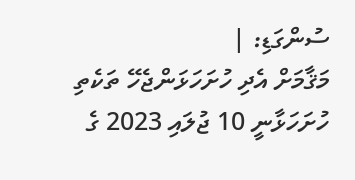ސުންގަޑި: |
މަޤާމަށް އެދި ހުށަހަޅަންޖެހޭ ތަކެތި ހުށަހަޅާނީ 10 ޖުލައި 2023 ގެ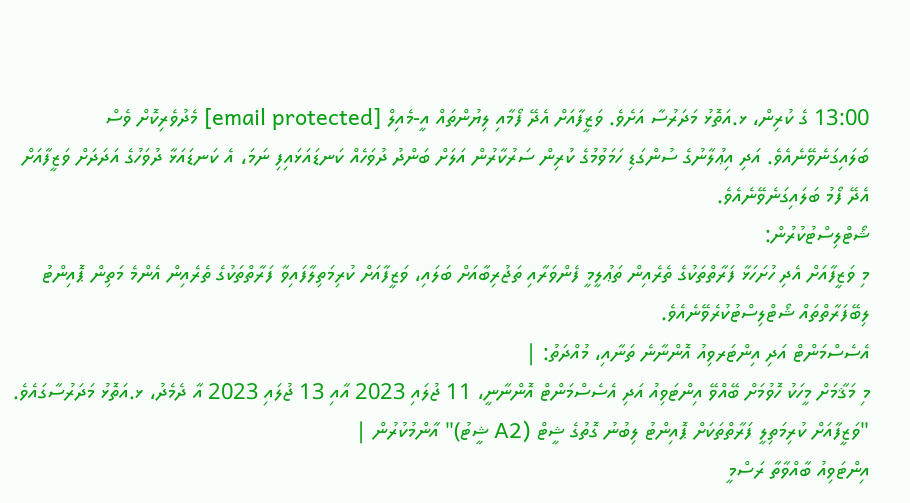13:00 ގެ ކުރިން، ޅ.އަތޮޅު މަދަރުސާ އަށެވެ. ވަޒީފާއަށް އެދޭ ފޯމާއި ލިޔުންތައް އީ-މެއިލް [email protected] މެދުވެރިކޮށް ވެސް ބަލައިގަނެވޭނެއެވެ. އަދި އިޢުލާނުގެ ސުންގަޑި ހަމަވުމުގެ ކުރިން ސަރުކާރުން އަލަށް ބަންދު ދުވަހެއް ކަނޑައަޅައިފި ނަމަ، އެ ކަނޑައަޅާ ދުވަހުގެ އަދަދަށް ވަޒީފާއަށް އެދޭ ފޯމު ބަލައިގަނެވޭނެއެވެ.
ޝޯޓްލިސްޓުކުރުން:
މި ވަޒީފާއަށް އެދި ހުށަހަޅާ ފަރާތްތަކުގެ ތެރެއިން ތަޢުލީމީ ފެންވަރާއި ތަޖުރިބާއަށް ބަލައި، ވަޒީފާއަށް ކުރިމަތިލާފައިވާ ފަރާތްތަކުގެ ތެރެއިން އެންމެ މަތިން ޕޮއިންޓު ލިބޭފަރާތްތައް ޝޯޓްލިސްޓުކުރެވޭނެއެވެ.
އެސެސްމަންޓް އަދި އިންޓަރވިއު އޮންނާނެ ތަނާއި، މުއްދަތު: |
މި މަޤާމަށް މީހަކު ހޮވުމަށް ބޭއްވޭ އިންޓަވިއު އަދި އެސެސްމަންޓް އޮންނާނީ، 11 ޖުލައި 2023 އާއި 13 ޖުލައި 2023 އާ ދެމެދު، ޅ.އަތޮޅު މަދަރުސާގައެވެ.
"ވަޒީފާއަށް ކުރިމަތިލީ ފަރާތްތަކަށް ޕޮއިންޓު ލިބުނު ގޮތުގެ ޝީޓް (A2 ޝީޓު)" އާންމުކުރުން |
އިންޓަވިއު ބާއްވާތާ ރަސްމީ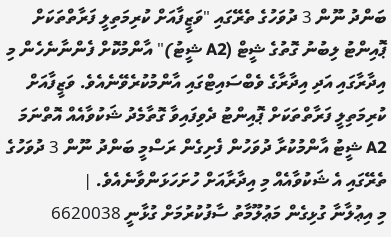ބަންދު ނޫން 3 ދުވަހުގެ ތެރޭގައި "ވަޒީފާއަށް ކުރިމަތިލީ ފަރާތްތަކަށް ޕޮއިންޓު ލިބުނު ގޮތުގެ ޝީޓް (A2 ޝީޓު)" އާންމުކޮށް ފެންނާނެހެން މި އިދާރާގައި އަދި އިދާރާގެ ވެބްސައިޓްގައި އާންމުކުރެވޭނެއެވެ. ވަޒީފާއަށް ކުރިމަތިލީ ފަރާތްތަކަށް ޕޮއިންޓު ދެވިފައިވާ ގޮތާމެދު ޝަކުވާއެއް އޮތްނަމަ A2 ޝީޓު އާންމުކުރާ ދުވަހުން ފެށިގެން ރަސްމީ ބަންދު ނޫން 3 ދުވަހުގެ ތެރޭގައި އެ ޝަކުވާއެއް މި އިދާރާއަށް ހުށަހަޅަންވާނެއެވެ. |
މި އިޢުލާނާ ގުޅިގެން މަޢުލޫމާތު ސާފުކުރުމަށް ގުޅާނީ 6620038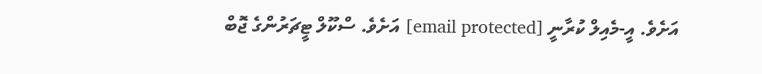އަށެވެ. އީ-މެއިލް ކުރާނީ [email protected] އަށެވެ. ސްކޫލް ޓީޗަރުންގެ ޖޮބް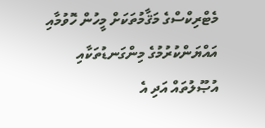މެޓްރިކްސްގެ މަޤާމުތަކަށް މީހުން ހޮވުމާއި އައްޔަންކުރުމުގެ މިންގަނޑުތަކާއި އުޞޫލުތައް އަދި އެ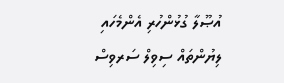އުޞޫލާ ގުޅުންހުރި އެންމެހައި ލިޔުންތައް ސިވިލް ސަރވިސް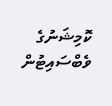ކޮމިޝަނުގެ ވެބްސައިޓުން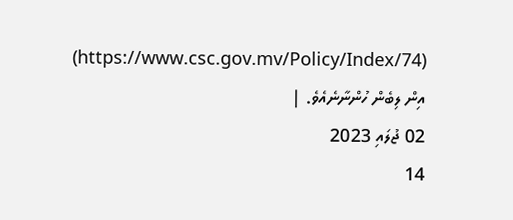(https://www.csc.gov.mv/Policy/Index/74) އިން ލިބެން ހުންނާނެއެވެ. |
02 ޖުލައި 2023
14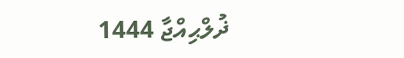ޛުލްޙިއްޖާ 1444